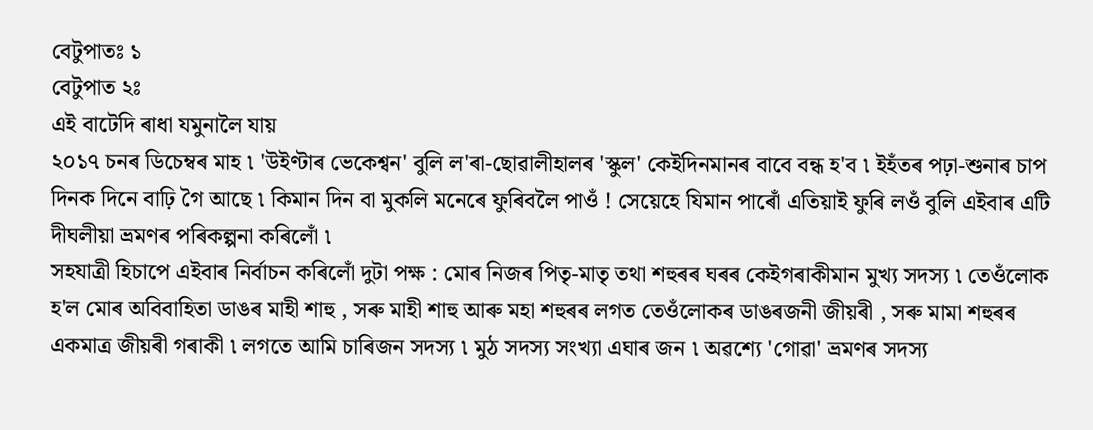বেটুপাতঃ ১
বেটুপাত ২ঃ
এই বাটেদি ৰাধা যমুনালৈ যায়
২০১৭ চনৰ ডিচেম্বৰ মাহ ৷ 'উইণ্টাৰ ভেকেশ্বন' বুলি ল'ৰা-ছোৱালীহালৰ 'স্কুল' কেইদিনমানৰ বাবে বন্ধ হ'ব ৷ ইহঁতৰ পঢ়া-শুনাৰ চাপ দিনক দিনে বাঢ়ি গৈ আছে ৷ কিমান দিন বা মুকলি মনেৰে ফুৰিবলৈ পাওঁ ! সেয়েহে যিমান পাৰোঁ এতিয়াই ফুৰি লওঁ বুলি এইবাৰ এটি দীঘলীয়া ভ্রমণৰ পৰিকল্পনা কৰিলোঁ ৷
সহযাত্রী হিচাপে এইবাৰ নির্বাচন কৰিলোঁ দুটা পক্ষ : মোৰ নিজৰ পিতৃ-মাতৃ তথা শহুৰৰ ঘৰৰ কেইগৰাকীমান মুখ্য সদস্য ৷ তেওঁলোক হ'ল মোৰ অবিবাহিতা ডাঙৰ মাহী শাহু , সৰু মাহী শাহু আৰু মহা শহুৰৰ লগত তেওঁলোকৰ ডাঙৰজনী জীয়ৰী , সৰু মামা শহুৰৰ একমাত্র জীয়ৰী গৰাকী ৷ লগতে আমি চাৰিজন সদস্য ৷ মুঠ সদস্য সংখ্যা এঘাৰ জন ৷ অৱশ্যে 'গোৱা' ভ্রমণৰ সদস্য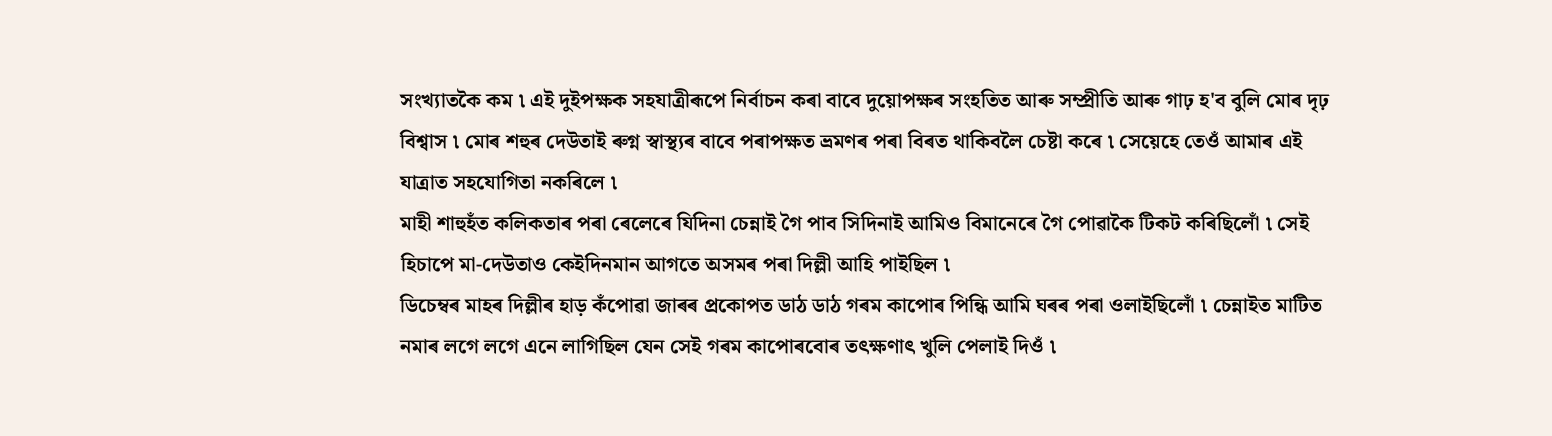সংখ্যাতকৈ কম ৷ এই দুইপক্ষক সহযাত্রীৰূপে নির্বাচন কৰা বাবে দুয়োপক্ষৰ সংহতিত আৰু সম্প্রীতি আৰু গাঢ় হ'ব বুলি মোৰ দৃঢ় বিশ্বাস ৷ মোৰ শহুৰ দেউতাই ৰুগ্ন স্বাস্থ্যৰ বাবে পৰাপক্ষত ভ্রমণৰ পৰা বিৰত থাকিবলৈ চেষ্টা কৰে ৷ সেয়েহে তেওঁ আমাৰ এই যাত্রাত সহযোগিতা নকৰিলে ৷
মাহী শাহুহঁত কলিকতাৰ পৰা ৰেলেৰে যিদিনা চেন্নাই গৈ পাব সিদিনাই আমিও বিমানেৰে গৈ পোৱাকৈ টিকট কৰিছিলোঁ ৷ সেই হিচাপে মা-দেউতাও কেইদিনমান আগতে অসমৰ পৰা দিল্লী আহি পাইছিল ৷
ডিচেম্বৰ মাহৰ দিল্লীৰ হাড় কঁপোৱা জাৰৰ প্রকোপত ডাঠ ডাঠ গৰম কাপোৰ পিন্ধি আমি ঘৰৰ পৰা ওলাইছিলোঁ ৷ চেন্নাইত মাটিত নমাৰ লগে লগে এনে লাগিছিল যেন সেই গৰম কাপোৰবোৰ তৎক্ষণাৎ খুলি পেলাই দিওঁ ৷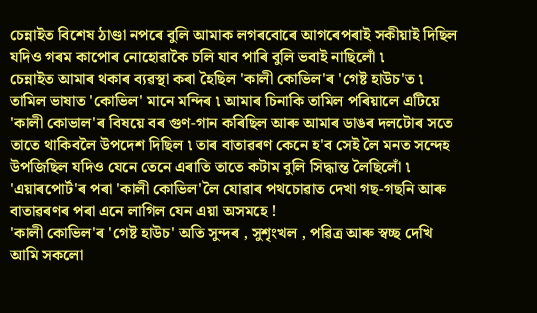চেন্নাইত বিশেষ ঠাণ্ডা নপৰে বুলি আমাক লগৰবোৰে আগৰেপৰাই সকীয়াই দিছিল যদিও গৰম কাপোৰ নোহোৱাকৈ চলি যাব পাৰি বুলি ভবাই নাছিলোঁ ৷
চেন্নাইত আমাৰ থকাৰ ব্যৱস্থা কৰা হৈছিল 'কালী কোভিল'ৰ 'গেষ্ট হাউচ'ত ৷ তামিল ভাষাত 'কোভিল' মানে মন্দিৰ ৷ আমাৰ চিনাকি তামিল পৰিয়ালে এটিয়ে 'কালী কোভাল'ৰ বিষয়ে বৰ গুণ-গান কৰিছিল আৰু আমাৰ ডাঙৰ দলটোৰ সতে তাতে থাকিবলৈ উপদেশ দিছিল ৷ তাৰ বাতাৱৰণ কেনে হ'ব সেই লৈ মনত সন্দেহ উপজিছিল যদিও যেনে তেনে এৰাতি তাতে কটাম বুলি সিদ্ধান্ত লৈছিলোঁ ৷ 'এয়াৰপোর্ট'ৰ পৰা 'কালী কোভিল'লৈ যোৱাৰ পথচোৱাত দেখা গছ-গছনি আৰু বাতাৱৰণৰ পৰা এনে লাগিল যেন এয়া অসমহে !
'কালী কোভিল'ৰ 'গেষ্ট হাউচ' অতি সুন্দৰ , সুশৃংখল , পৱিত্র আৰু স্বচ্ছ দেখি আমি সকলো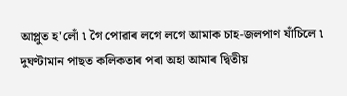আপ্লুত হ'লোঁ ৷ গৈ পোৱাৰ লগে লগে আমাক চাহ-জলপাণ যাঁচিলে ৷ দুঘণ্টামান পাছত কলিকতাৰ পৰা অহা আমাৰ দ্বিতীয়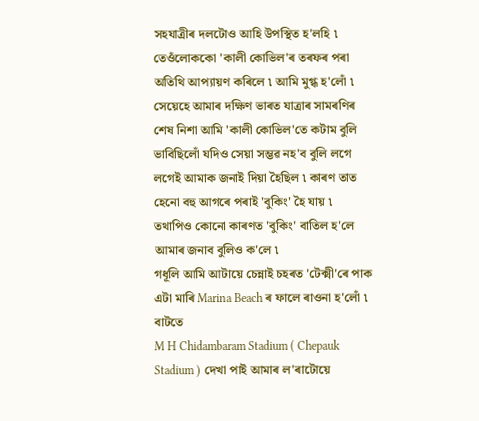সহযাত্রীৰ দলটোও আহি উপস্থিত হ'লহি ৷ তেওঁলোককো 'কালী কোভিল'ৰ তৰফৰ পৰা অতিথি আপ্যায়ণ কৰিলে ৷ আমি মুগ্ধ হ'লোঁ ৷ সেয়েহে আমাৰ দক্ষিণ ভাৰত যাত্রাৰ সামৰণিৰ শেষ নিশা আমি 'কালী কোভিল'তে কটাম বুলি ভাবিছিলোঁ যদিও সেয়া সম্ভৱ নহ'ব বুলি লগে লগেই আমাক জনাই দিয়া হৈছিল ৷ কাৰণ তাত হেনো বহু আগৰে পৰাই 'বুকিং' হৈ যায় ৷ তথাপিও কোনো কাৰণত 'বুকিং' বাতিল হ'লে আমাৰ জনাব বুলিও ক'লে ৷
গধূলি আমি আটায়ে চেন্নাই চহৰত 'টেক্মী'ৰে পাক এটা মাৰি Marina Beach ৰ ফালে ৰাওনা হ'লোঁ ৷ বাটতে
M H Chidambaram Stadium ( Chepauk Stadium ) দেখা পাই আমাৰ ল'ৰাটোয়ে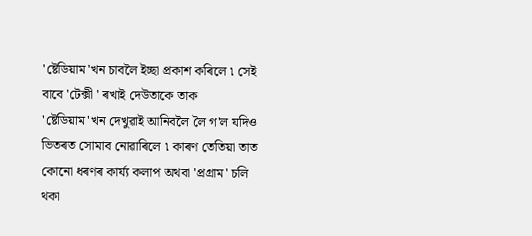'ষ্টেডিয়াম'খন চাবলৈ ইচ্ছা প্রকাশ কৰিলে ৷ সেই বাবে 'টেক্সী ' ৰখাই দেউতাকে তাক 'ষ্টেডিয়াম'খন দেখুৱাই আনিবলৈ লৈ গ'ল যদিও ভিতৰত সোমাব নোৱাৰিলে ৷ কাৰণ তেতিয়া তাত কোনো ধৰণৰ কার্য্য কলাপ অথবা 'প্রগ্রাম' চলি থকা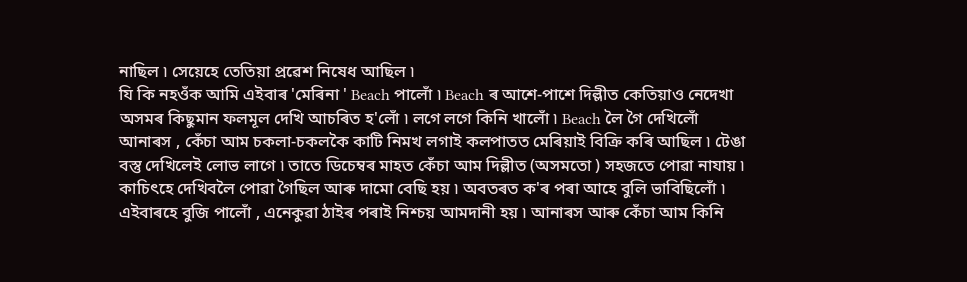নাছিল ৷ সেয়েহে তেতিয়া প্রৱেশ নিষেধ আছিল ৷
যি কি নহওঁক আমি এইবাৰ 'মেৰিনা ' Beach পালোঁ ৷ Beach ৰ আশে-পাশে দিল্লীত কেতিয়াও নেদেখা অসমৰ কিছুমান ফলমূল দেখি আচৰিত হ'লোঁ ৷ লগে লগে কিনি খালোঁ ৷ Beach লৈ গৈ দেখিলোঁ আনাৰস , কেঁচা আম চকলা-চকলকৈ কাটি নিমখ লগাই কলপাতত মেৰিয়াই বিক্রি কৰি আছিল ৷ টেঙা বস্তু দেখিলেই লোভ লাগে ৷ তাতে ডিচেম্বৰ মাহত কেঁচা আম দিল্লীত (অসমতো ) সহজতে পোৱা নাযায় ৷ কাচিৎহে দেখিবলৈ পোৱা গৈছিল আৰু দামো বেছি হয় ৷ অবতৰত ক'ৰ পৰা আহে বুলি ভাবিছিলোঁ ৷ এইবাৰহে বুজি পালোঁ , এনেকুৱা ঠাইৰ পৰাই নিশ্চয় আমদানী হয় ৷ আনাৰস আৰু কেঁচা আম কিনি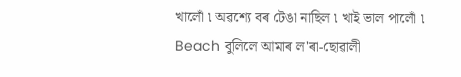খালোঁ ৷ অৱশ্যে বৰ টেঙা নাছিল ৷ খাই ভাল পালোঁ ৷
Beach বুলিলে আমাৰ ল'ৰা-ছোৱালী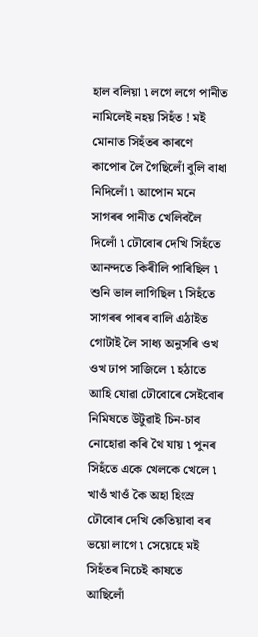হাল বলিয়া ৷ লগে লগে পানীত নামিলেই নহয় সিহঁত ! মই মোনাত সিহঁতৰ কাৰণে কাপোৰ লৈ গৈছিলোঁ বুলি বাধা নিদিলোঁ ৷ আপোন মনে সাগৰৰ পানীত খেলিবলৈ দিলোঁ ৷ ঢৌবোৰ দেখি সিহঁতে আনন্দতে কিৰীলি পাৰিছিল ৷ শুনি ভাল লাগিছিল ৷ সিহঁতে সাগৰৰ পাৰৰ বালি এঠাইত গোটাই লৈ সাধ্য অনুসৰি ওখ ওখ ঢাপ সাজিলে ৷ হঠাতে আহি যোৱা ঢৌবোৰে সেইবোৰ নিমিষতে উটুৱাই চিন-চাব নোহোৱা কৰি থৈ যায় ৷ পুনৰ সিহঁতে একে খেলকে খেলে ৷ খাওঁ খাওঁ কৈ অহা হিংস্র ঢৌবোৰ দেখি কেতিয়াবা বৰ ভয়ো লাগে ৷ সেয়েহে মই সিহঁতৰ নিচেই কাষতে আছিলোঁ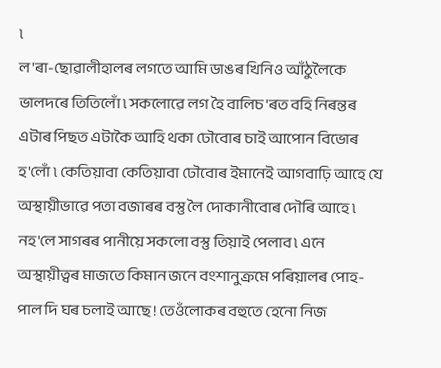৷
ল'ৰা-ছোৱালীহালৰ লগতে আমি ডাঙৰ খিনিও আঁঠুলৈকে ভালদৰে তিতিলোঁ ৷ সকলোৱে লগ হৈ বালিচ'ৰত বহি নিৰন্তৰ এটাৰ পিছত এটাকৈ আহি থকা ঢৌবোৰ চাই আপোন বিভোৰ হ'লোঁ ৷ কেতিয়াবা কেতিয়াবা ঢৌবোৰ ইমানেই আগবাঢ়ি আহে যে অস্থায়ীভাৱে পতা বজাৰৰ বস্তু লৈ দোকানীবোৰ দৌৰি আহে ৷ নহ'লে সাগৰৰ পানীয়ে সকলো বস্তু তিয়াই পেলাব ৷ এনে অস্থায়ীত্বৰ মাজতে কিমান জনে বংশানুক্রমে পৰিয়ালৰ পোহ-পাল দি ঘৰ চলাই আছে ! তেওঁলোকৰ বহুতে হেনো নিজ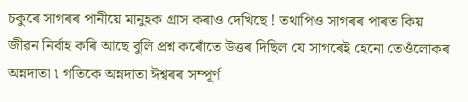চকুৰে সাগৰৰ পানীয়ে মানুহক গ্রাস কৰাও দেখিছে ! তথাপিও সাগৰৰ পাৰত কিয় জীৱন নির্বাহ কৰি আছে বুলি প্রশ্ন কৰোঁতে উত্তৰ দিছিল যে সাগৰেই হেনো তেওঁলোকৰ অন্নদাতা ৷ গতিকে অন্নদাতা ঈশ্বৰৰ সম্পূর্ণ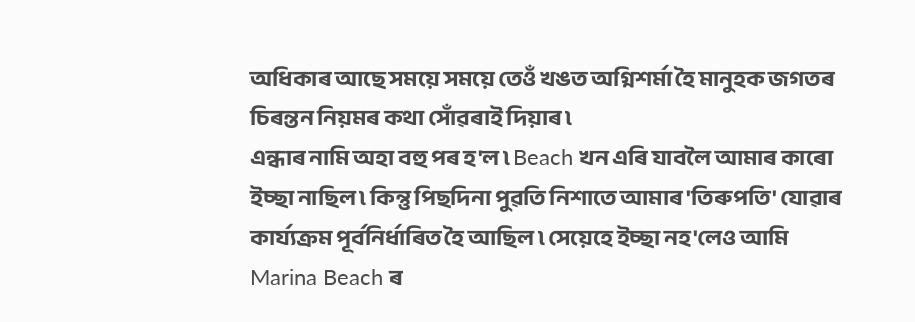অধিকাৰ আছে সময়ে সময়ে তেওঁ খঙত অগ্নিশর্মা হৈ মানুহক জগতৰ চিৰন্তন নিয়মৰ কথা সোঁৱৰাই দিয়াৰ ৷
এন্ধাৰ নামি অহা বহু পৰ হ'ল ৷ Beach খন এৰি যাবলৈ আমাৰ কাৰো ইচ্ছা নাছিল ৷ কিন্তু পিছদিনা পুৱতি নিশাতে আমাৰ 'তিৰুপতি' যোৱাৰ কার্য্যক্রম পূর্বনির্ধাৰিত হৈ আছিল ৷ সেয়েহে ইচ্ছা নহ'লেও আমি Marina Beach ৰ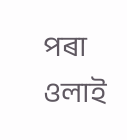পৰা ওলাই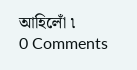আহিলোঁ ৷
0 Comments